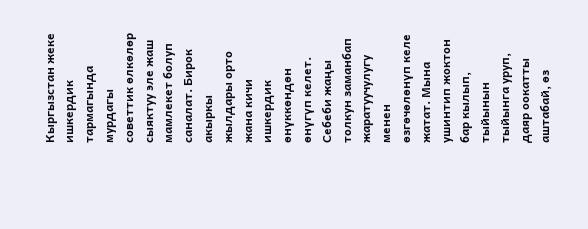Кыргызстан жеке ишкердик тармагында мурдагы советтик өлкөлөр сыяктуу эле жаш мамлекет болуп саналат. Бирок акыркы жылдары орто жана кичи ишкердик өнүккөндөн өнүгүп келет. Себеби жаңы толкун заманбап жаратуучулугу менен өзгөчөлөнүп келе жатат. Мына ушинтип жоктон бар кылып, тыйынын тыйынга уруп, даяр оокатты аштабай, өз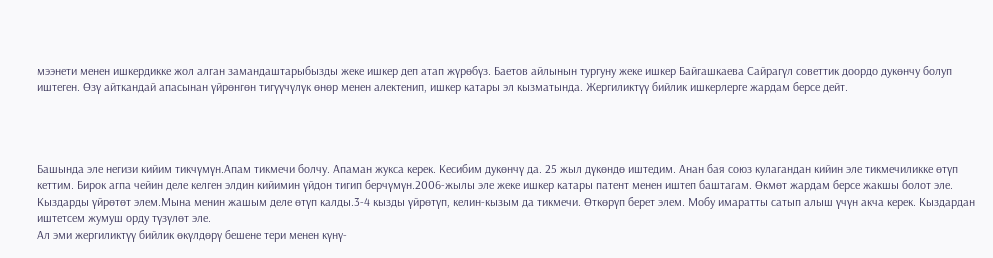мээнети менен ишкердикке жол алган замандаштарыбызды жеке ишкер деп атап жүрөбүз. Баетов айлынын тургуну жеке ишкер Байгашкаева Сайрагүл советтик доордо дукөнчу болуп иштеген. Өзү айткандай апасынан үйрөнгөн тигүүчүлүк өнөр менен алектенип, ишкер катары эл кызматында. Жергиликтүү бийлик ишкерлерге жардам берсе дейт.




Башында эле негизи кийим тикчүмүн.Апам тикмечи болчу. Апаман жукса керек. Кесибим дукөнчү да. 25 жыл дүкөндө иштедим. Анан бая союз кулагандан кийин эле тикмечиликке өтүп кеттим. Бирок агпа чейин деле келген элдин кийимин үйдон тигип берчүмүн.2006-жылы эле жеке ишкер катары патент менен иштеп баштагам. Өкмөт жардам берсе жакшы болот эле. Кыздарды үйрөтөт элем.Мына менин жашым деле өтүп калды.3-4 кызды үйрөтүп, келин-кызым да тикмечи. Өткөрүп берет элем. Мобу имаратты сатып алыш үчүн акча керек. Кыздардан иштетсем жумуш орду түзүлөт эле.
Ал эми жергиликтүү бийлик өкүлдөрү бешене тери менен күнү-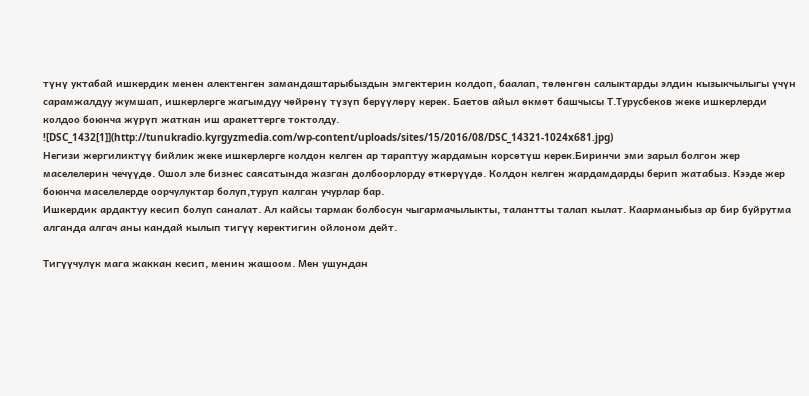түнү уктабай ишкердик менен алектенген замандаштарыбыздын эмгектерин колдоп, баалап, төлөнгөн салыктарды элдин кызыкчылыгы үчүн сарамжалдуу жумшап, ишкерлерге жагымдуу чөйрөнү түзүп берүүлөрү керек. Баетов айыл өкмөт башчысы Т.Турусбеков жеке ишкерлерди колдоо боюнча жүрүп жаткан иш аракеттерге токтолду.
![DSC_1432[1]](http://tunukradio.kyrgyzmedia.com/wp-content/uploads/sites/15/2016/08/DSC_14321-1024x681.jpg)
Негизи жергиликтүү бийлик жеке ишкерлерге колдон келген ар тараптуу жардамын корсөтүш керек.Биринчи эми зарыл болгон жер маселелерин чечүүдө. Ошол эле бизнес саясатында жазган долбоорлорду өткөрүүдө. Колдон келген жардамдарды берип жатабыз. Кээде жер боюнча маселелерде оорчулуктар болуп,туруп калган учурлар бар.
Ишкердик ардактуу кесип болуп саналат. Ал кайсы тармак болбосун чыгармачылыкты, талантты талап кылат. Каарманыбыз ар бир буйрутма алганда алгач аны кандай кылып тигүү керектигин ойлоном дейт.

Тигүүчулүк мага жаккан кесип, менин жашоом. Мен ушундан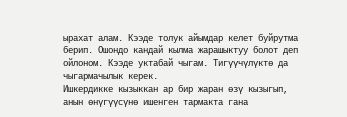ырахат алам. Кээде толук айымдар келет буйрутма берип. Ошондо кандай кылма жарашыктуу болот деп ойлоном. Кээде уктабай чыгам. Тигүүчүлүктө да чыгармачылык керек.
Ишкердикке кызыккан ар бир жаран өзү кызыгып, анын өнүгүүсүнө ишенген тармакта гана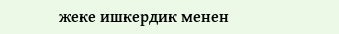жеке ишкердик менен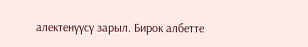алектенүүсү зарыл. Бирок албетте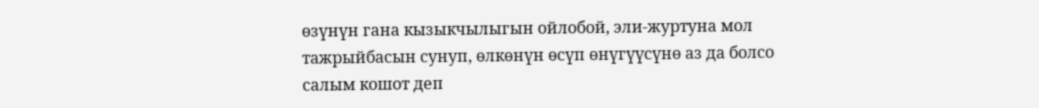өзүнүн гана кызыкчылыгын ойлобой, эли-журтуна мол тажрыйбасын сунуп, өлкөнүн өсүп өнүгүүсүнө аз да болсо салым кошот деп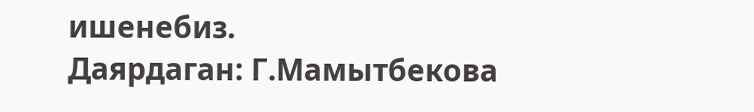ишенебиз.
Даярдаган: Г.Мамытбекова